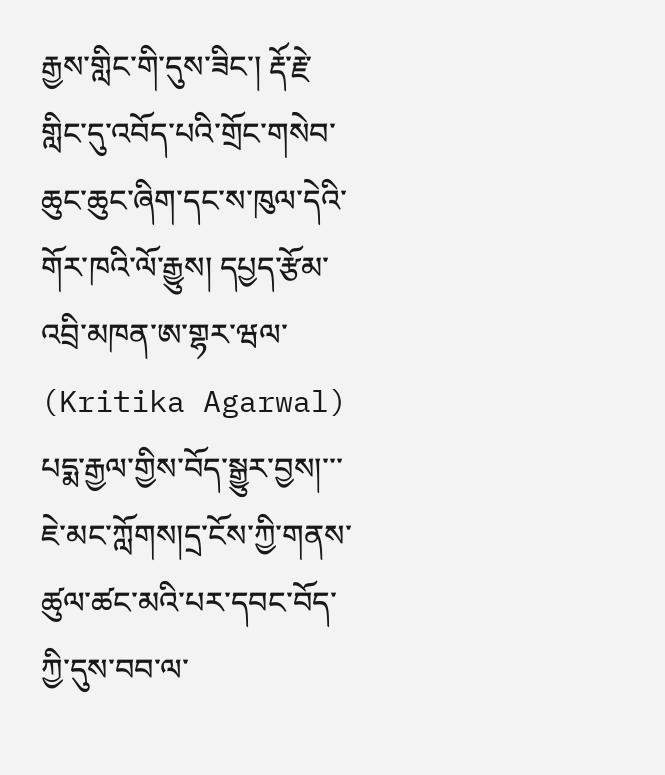རྒྱས་གླིང་གི་དུས་ཟིང་། རྡོ་རྗེ་གླིང་དུ་འབོད་པའི་གྲོང་གསེབ་ཆུང་ཆུང་ཞིག་དང་ས་ཁུལ་དེའི་གོར་ཁའི་ལོ་རྒྱུས། དཔྱད་རྩོམ་འབྲི་མཁན་ཨ་གྷར་ཝལ་ (Kritika Agarwal) པདྨ་རྒྱལ་གྱིས་བོད་སྒྱུར་བྱས།་་་
ཇེ་མང་ཀློགས།དྲ་ངོས་ཀྱི་གནས་ཚུལ་ཚང་མའི་པར་དབང་བོད་ཀྱི་དུས་བབ་ལ་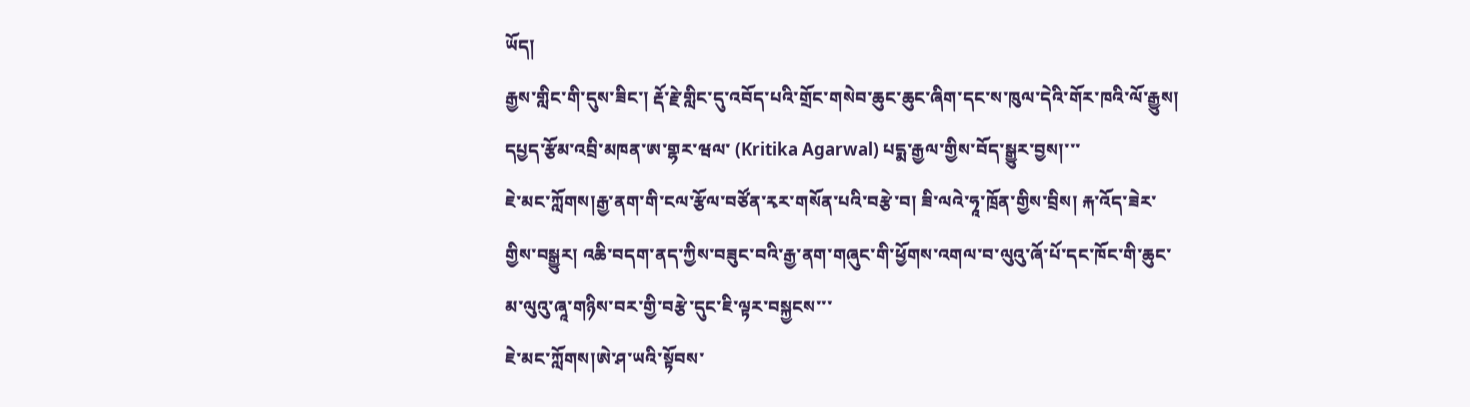ཡོད།
རྒྱས་གླིང་གི་དུས་ཟིང་། རྡོ་རྗེ་གླིང་དུ་འབོད་པའི་གྲོང་གསེབ་ཆུང་ཆུང་ཞིག་དང་ས་ཁུལ་དེའི་གོར་ཁའི་ལོ་རྒྱུས། དཔྱད་རྩོམ་འབྲི་མཁན་ཨ་གྷར་ཝལ་ (Kritika Agarwal) པདྨ་རྒྱལ་གྱིས་བོད་སྒྱུར་བྱས།་་་
ཇེ་མང་ཀློགས།རྒྱ་ནག་གི་ངལ་རྩོལ་བཙོན་རྭར་གསོན་པའི་བརྩེ་བ། ཟི་ལའེ་ཧཱ་ཁྲོན་གྱིས་བྲིས། རྐ་འོད་ཟེར་གྱིས་བསྒྱུར། འཆི་བདག་ནད་ཀྱིས་བཟུང་བའི་རྒྱ་ནག་གཞུང་གི་ཕྱོགས་འགལ་བ་ལུའུ་ཞོ་པོ་དང་ཁོང་གི་ཆུང་མ་ལུའུ་ཞཱ་གཉིས་བར་གྱི་བརྩེ་དུང་ཇི་ལྟར་བསྐྱངས་་་
ཇེ་མང་ཀློགས།ཨེ་ཤ་ཡའི་སྟོབས་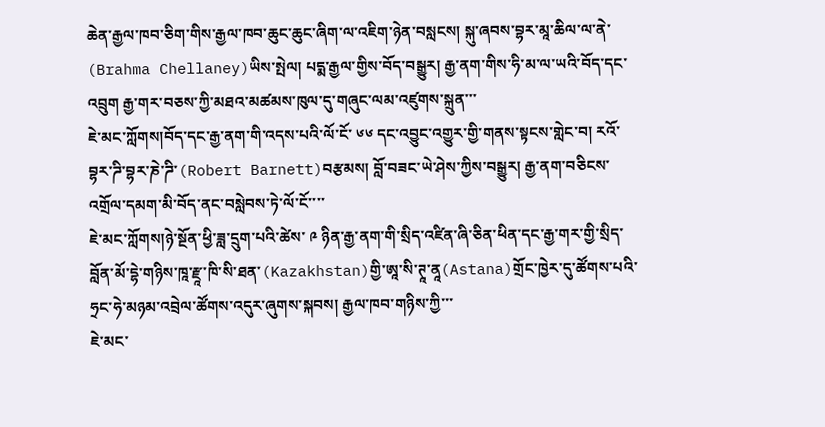ཆེན་རྒྱལ་ཁབ་ཅིག་གིས་རྒྱལ་ཁབ་ཆུང་ཆུང་ཞིག་ལ་འཇིག་ཉེན་བསླངས། སྐུ་ཞབས་བྷར་མཱ་ཆིལ་ལ་ནེ་ (Brahma Chellaney)ཡིས་སྤེལ། པདྨ་རྒྱལ་གྱིས་བོད་བསྒྱུར། རྒྱ་ནག་གིས་ཧི་མ་ལ་ཡའི་བོད་དང་འབྲུག རྒྱ་གར་བཅས་ཀྱི་མཐའ་མཚམས་ཁུལ་དུ་གཞུང་ལམ་འཛུགས་སྐྲུན་་་
ཇེ་མང་ཀློགས།བོད་དང་རྒྱ་ནག་གི་འདས་པའི་ལོ་ངོ་ ༦༦ དང་འབྱུང་འགྱུར་གྱི་གནས་སྟངས་གླེང་བ། རའོ་བྷར་ཌི་བྷར་ཎེ་ཌི་(Robert Barnett)བརྩམས། བློ་བཟང་ཡེ་ཤེས་ཀྱིས་བསྒྱུར། རྒྱ་ནག་བཅིངས་འགྲོལ་དམག་མི་བོད་ནང་བསླེབས་ཏེ་ལོ་ངོ་་་་
ཇེ་མང་ཀློགས།ཉེ་སྔོན་ཕྱི་ཟླ་དྲུག་པའི་ཚེས་ ༩ ཉིན་རྒྱ་ནག་གི་སྲིད་འཛིན་ཞི་ཅིན་ཕིན་དང་རྒྱ་གར་གྱི་སྲིད་བློན་མོ་དྷེ་གཉིས་ཁཱ་རྫཱ་ཁི་སི་ཐན་(Kazakhstan)གྱི་ཨཱ་སི་ཊཱ་ནཱ(Astana)གྲོང་ཁྱེར་དུ་ཚོགས་པའི་ཧྲང་ཧེ་མཉམ་འབྲེལ་ཚོགས་འདུར་ཞུགས་སྐབས། རྒྱལ་ཁབ་གཉིས་ཀྱི་་་
ཇེ་མང་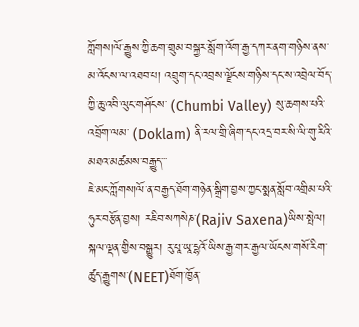ཀློགས།ལོ་རྒྱུས་ཀྱི་ཆག་གྲུམ་བསྐྱར་སློག་འོག་རྒྱ་དཀར་ནག་གཉིས་ནས་མ་འོངས་ལ་འཐབ་པ། འབྲུག་དང་འབྲས་ལྗོངས་གཉིས་དང་ས་འབྲེལ་བོད་ཀྱི་ཆུ་འབི་ལུང་གཤོངས་ (Chumbi Valley) སུ་ཆགས་པའི་འབྲོག་ལམ་ (Doklam) ནི་རལ་གྲི་ཞིག་དང་འདྲ་བར་སི་ལི་གུ་རིའི་མཐའ་མཚམས་བརྒྱུད་་་
ཇེ་མང་ཀློགས།ལོ་ན་བརྒྱད་ཐོག་གཉེན་སྒྲིག་བྱས་ཀྱང་སྨན་སློབ་འགྲིམ་པའི་ཧུར་བརྩོན་བྱས། རཇིབ་སཀསེཎ་(Rajiv Saxena)ཡིས་སྤེལ། སྐལ་ལྡན་གྱིས་བསྒྱུར། རུ་པཱ་ཡཱ་དྷའོ་ཡིས་རྒྱ་གར་རྒྱལ་ཡོངས་གསོ་རིག་ཚུད་རྒྱུགས་(NEET)ཐོག་ཁྱོན་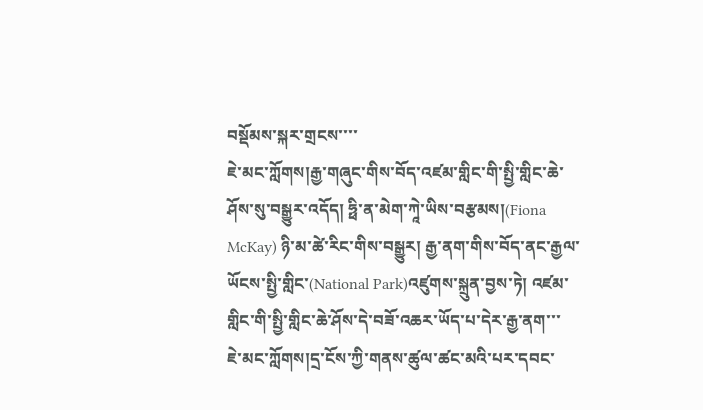བསྡོམས་སྐར་གྲངས་་་་
ཇེ་མང་ཀློགས།རྒྱ་གཞུང་གིས་བོད་འཛམ་གླིང་གི་སྤྱི་གླིང་ཆེ་ཤོས་སུ་བསྒྱུར་འདོད། ཧྥི་ན་མེག་ཀཱེ་ཡིས་བརྩམས།(Fiona McKay) ཉི་མ་ཚེ་རིང་གིས་བསྒྱུར། རྒྱ་ནག་གིས་བོད་ནང་རྒྱལ་ཡོངས་སྤྱི་གླིང་(National Park)འཛུགས་སྐྲུན་བྱས་ཏེ། འཛམ་གླིང་གི་སྤྱི་གླིང་ཆེ་ཤོས་དེ་བཟོ་འཆར་ཡོད་པ་དེར་རྒྱ་ནག་་་
ཇེ་མང་ཀློགས།དྲ་ངོས་ཀྱི་གནས་ཚུལ་ཚང་མའི་པར་དབང་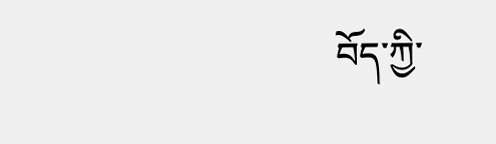བོད་ཀྱི་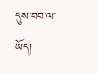དུས་བབ་ལ་ཡོད།